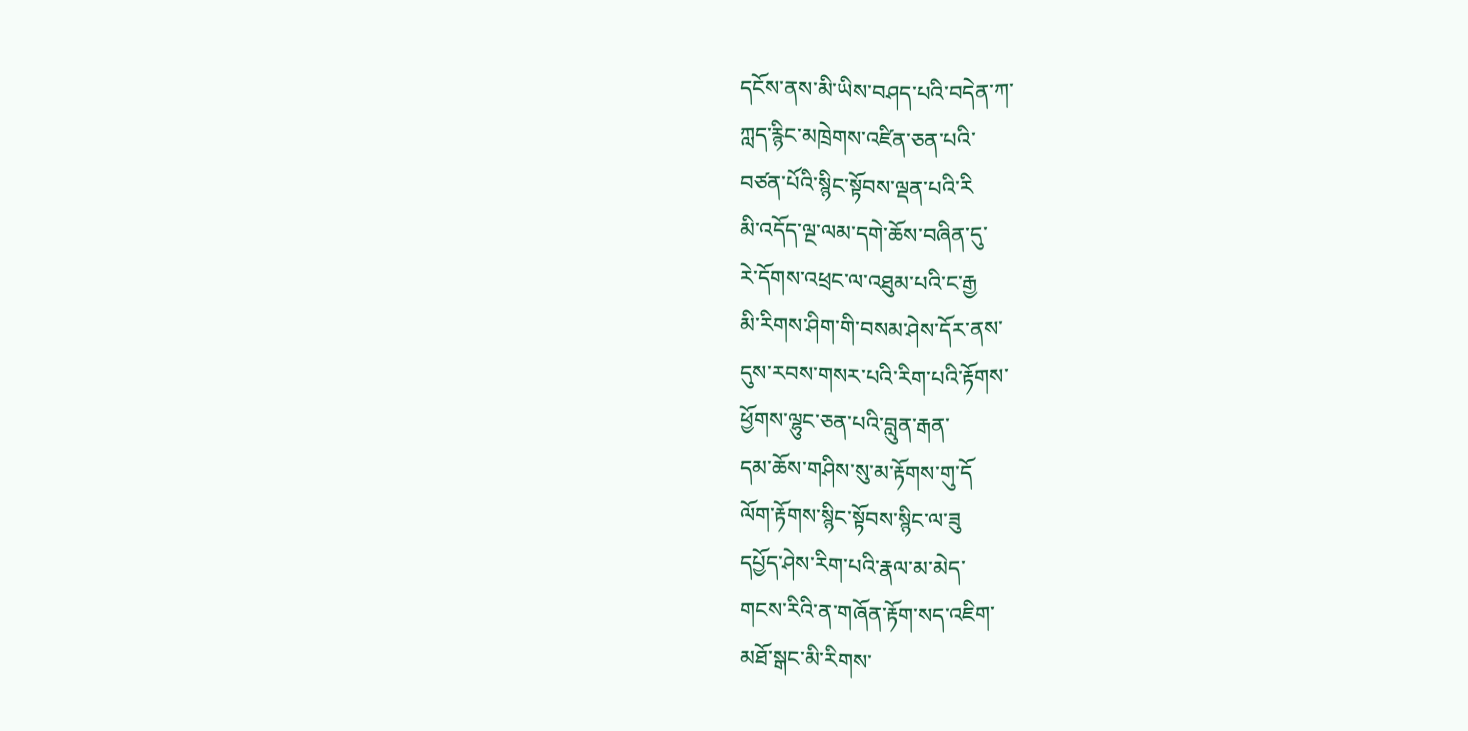དངོས་ནས་མི་ཡིས་བཤད་པའི་བདེན་ཀ་
ཀླད་རྙིང་མཁྲེགས་འཛིན་ཅན་པའི་
བཙན་པོའི་སྙིང་སྟོབས་ལྡན་པའི་རི
མི་འདོད་ལྔ་ལམ་དགེ་ཆོས་བཞིན་དུ་
རེ་དོགས་འཕྲང་ལ་འཐུམ་པའི་ང་རྒྱ
མི་རིགས་ཤིག་གི་བསམ་ཤེས་དོར་ནས་
དུས་རབས་གསར་པའི་རིག་པའི་རྟོགས་
ཕྱོགས་ལྷུང་ཅན་པའི་བླུན་རྒན་
དམ་ཆོས་གཤིས་སུ་མ་རྟོགས་གུ་དོ
ལོག་རྟོགས་སྙིང་སྟོབས་སྙིང་ལ་ཟུ
དཔྱོད་ཤེས་རིག་པའི་རྣལ་མ་མེད་
གངས་རིའི་ན་གཞོན་རྟོག་སད་འཇིག་
མཐོ་སྒང་མི་རིགས་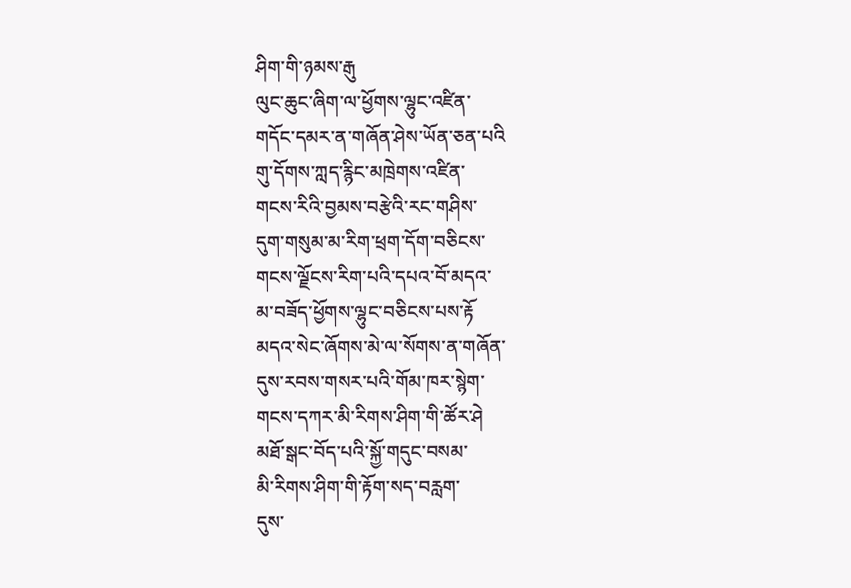ཤིག་གི་ཉམས་རྒུ
ལུང་ཆུང་ཞིག་ལ་ཕྱོགས་ལྷུང་འཛིན་
གདོང་དམར་ན་གཞོན་ཤེས་ཡོན་ཅན་པའི
གུ་དོགས་ཀླད་རྙིང་མཁྲེགས་འཛིན་
གངས་རིའི་བྱམས་བརྩེའི་རང་གཤིས་
དུག་གསུམ་མ་རིག་ཕྲག་དོག་བཅིངས་
གངས་ལྗོངས་རིག་པའི་དཔའ་བོ་མདའ་
མ་བཟོད་ཕྱོགས་ལྷུང་བཅིངས་པས་རྟོ
མདའ་སེང་ཞོགས་མེ་ལ་སོགས་ན་གཞོན་
དུས་རབས་གསར་པའི་གོམ་ཁར་སྙེག་
གངས་དཀར་མི་རིགས་ཤིག་གི་ཚོར་ཤེ
མཐོ་སྒང་བོད་པའི་སྐྱོ་གདུང་བསམ་
མི་རིགས་ཤིག་གི་རྟོག་སད་བརླག་
དུས་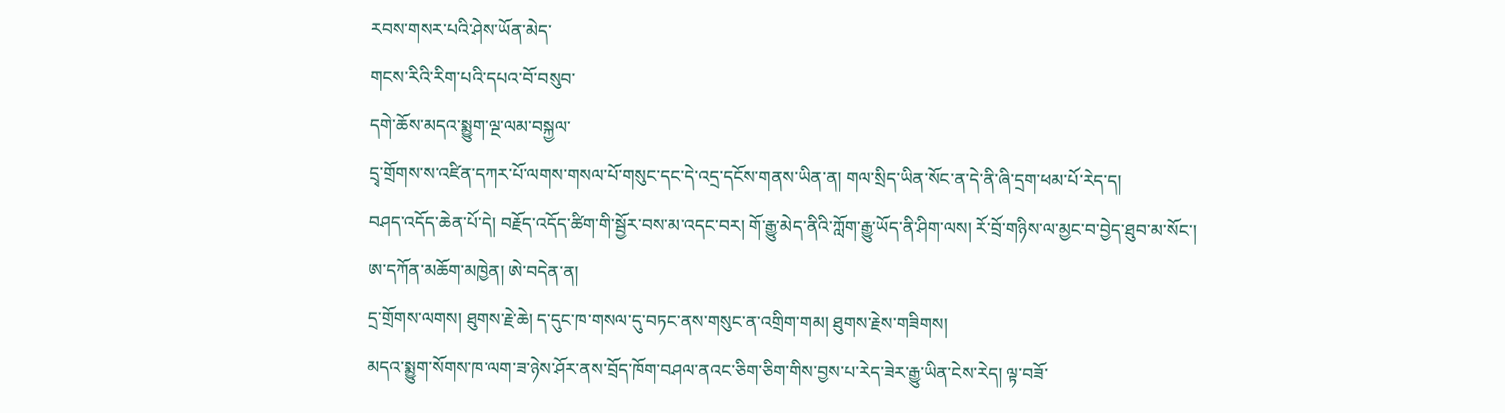རབས་གསར་པའི་ཤེས་ཡོན་མེད་
གངས་རིའི་རིག་པའི་དཔའ་བོ་བསུབ་
དགེ་ཆོས་མདའ་སྨྱུག་ལྔ་ལམ་བསྐྱལ་
དྲྭ་གྲོགས་ས་འཛིན་དཀར་པོ་ལགས་གསལ་པོ་གསུང་དང་དེ་འདྲ་དངོས་གནས་ཡིན་ན། གལ་སྲིད་ཡིན་སོང་ན་དེ་ནི་ཞི་དྲག་ཕམ་པོ་རེད་ད།
བཤད་འདོད་ཆེན་པོ་དེ། བརྗོད་འདོད་ཚིག་གི་སྦྱོར་བས་མ་འདང་བར། གོ་རྒྱུ་མེད་ནིའི་ཀློག་རྒྱུ་ཡོད་ནི་ཤིག་ལས། རོ་བྲོ་གཉིས་ལ་མྱང་བ་བྱེད་ཐུབ་མ་སོང་།
ཨ་དཀོན་མཆོག་མཁྱེན། ཨེ་བདེན་ན།
དྲ་གྲོགས་ལགས། ཐུགས་རྗེ་ཆེ། ད་དུང་ཁ་གསལ་དུ་བཏང་ནས་གསུང་ན་འགྲིག་གམ། ཐུགས་རྗེས་གཟིགས།
མདའ་སྨྱུག་སོགས་ཁ་ལག་ཟ་ཉེས་ཤོར་ནས་བྲོད་ཁོག་བཤལ་ནའང་ཅིག་ཅིག་གིས་བྱས་པ་རེད་ཟེར་རྒྱུ་ཡིན་ངེས་རེད། ལྟ་བཟོ་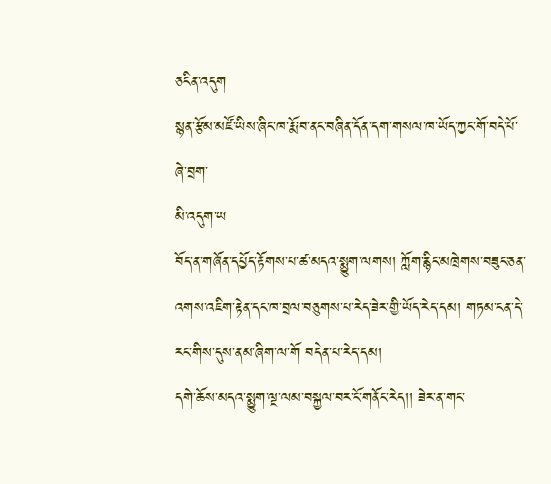ཅངིན་འདུག
སྙན་རྩོམ་མཛོ་ཡིས་ཞིང་ཁ་རྨོ་བ་ནང་བཞིན་དོན་དག་གསལ་ཁ་ཡོད་ཀྱང་གོ་བདེ་པོ་ཞེ་བྲག་
མི་འདུག་ཡ
བོད་ན་གཞོན་དཔྱོད་རྟོགས་པ་ཚ་མདའ་སྨྱུག་ལགས། ཀློག་རྙིང་མཁྲེགས་བཟུང་ཅན་འགས་འཇིག་རྟེན་དང་ཁ་བྲལ་བཅུགས་པ་རེད་ཟེར་གྱི་ཡོད་རེད་དམ། གཏམ་ངན་དེ་རང་གིས་དུས་ནམ་ཞིག་ལ་གོ བདེན་པ་རེད་དམ།
དགེ་ཆོས་མདའ་སྨྱུག་ལྔ་ལམ་བསྐྱལ་བར་ངོ་གནོང་རེད།། ཟེར་ན་གང་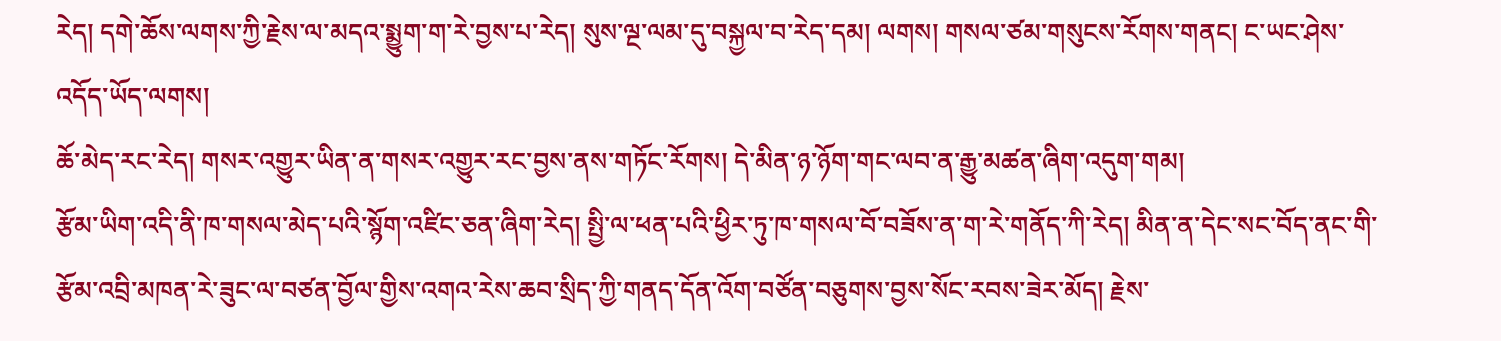རེད། དགེ་ཆོས་ལགས་ཀྱི་རྗེས་ལ་མདའ་སྨྱུག་ག་རེ་བྱས་པ་རེད། སུས་ལྔ་ལམ་དུ་བསྐྱལ་བ་རེད་དམ། ལགས། གསལ་ཙམ་གསུངས་རོགས་གནང། ང་ཡང་ཤེས་འདོད་ཡོད་ལགས།
ཆོ་མེད་རང་རེད། གསར་འགྱུར་ཡིན་ན་གསར་འགྱུར་རང་བྱས་ནས་གཏོང་རོགས། དེ་མིན་ཉ་ཉོག་གང་ལབ་ན་རྒྱུ་མཚན་ཞིག་འདུག་གམ།
རྩོམ་ཡིག་འདི་ནི་ཁ་གསལ་མེད་པའི་སྙོག་འཛིང་ཅན་ཞིག་རེད། སྤྱི་ལ་ཕན་པའི་ཕྱིར་ཏུ་ཁ་གསལ་བོ་བཟོས་ན་ག་རེ་གནོད་ཀི་རེད། མིན་ན་དེང་སང་བོད་ནང་གི་རྩོམ་འབྲི་མཁན་རེ་ཟུང་ལ་བཙན་བྱོལ་གྱིས་འགའ་རེས་ཆབ་སྲིད་ཀྱི་གནད་དོན་འོག་བཙོན་བཅུགས་བྱས་སོང་རབས་ཟེར་མོད། རྗེས་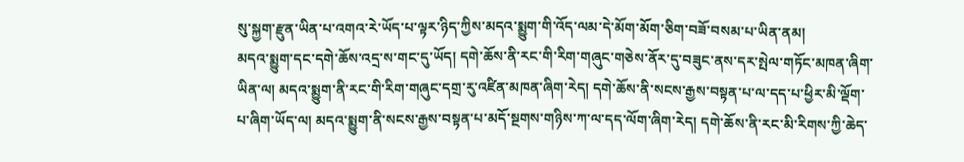སུ་སྐྱག་རྫུན་ཡིན་པ་འགའ་རེ་ཡོད་པ་ལྟར་ཉིད་ཀྱིས་མདའ་སྨྱུག་གི་འོད་ལམ་དེ་མོག་མོག་ཅིག་བཟོ་བསམ་པ་ཡིན་ནམ།
མདའ་སྨྱུག་དང་དགེ་ཆོས་འདྲ་ས་གང་དུ་ཡོད། དགེ་ཆོས་ནི་རང་གི་རིག་གཞུང་གཅེས་ནོར་དུ་བཟུང་ནས་དར་སྤེལ་གཏོང་མཁན་ཞིག་ཡིན་ལ། མདའ་སྨྱུག་ནི་རང་གི་རིག་གཞུང་དགྲ་རུ་འཛིན་མཁན་ཞིག་རེད། དགེ་ཆོས་ནི་སངས་རྒྱས་བསྟན་པ་ལ་དད་པ་ཕྱིར་མི་ལྡོག་པ་ཞིག་ཡོད་ལ། མདའ་སྨྱུག་ནི་སངས་རྒྱས་བསྟན་པ་མདོ་སྔགས་གཉིས་ཀ་ལ་དད་ལོག་ཞིག་རེད། དགེ་ཆོས་ནི་རང་མི་རིགས་ཀྱི་ཆེད་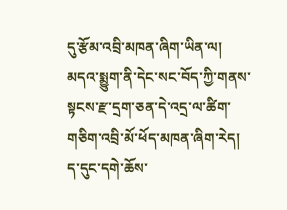དུ་རྩོམ་འབྲི་མཁན་ཞིག་ཡིན་ལ། མདའ་སྨྱུག་ནི་དེང་སང་བོད་ཀྱི་གནས་སྟངས་རྫ་དྲག་ཅན་དེ་འདྲ་ལ་ཚིག་གཅིག་འབྲི་མོ་ཕོད་མཁན་ཞིག་རེད། ད་དུང་དགེ་ཆོས་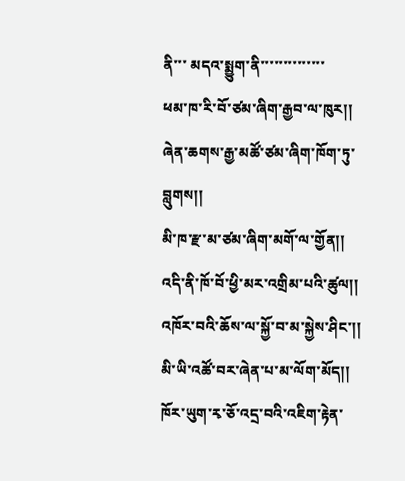ནི་་་ མདའ་སྨྱུག་ནི་་་་་་་་་་་་་་
ཕམ་ཁ་རི་བོ་ཙམ་ཞིག་རྒྱབ་ལ་ཁུར།།
ཞེན་ཆགས་རྒྱ་མཚོ་ཙམ་ཞིག་ཁོག་ཏུ་བླུགས།།
མི་ཁ་རྫ་མ་ཙམ་ཞིག་མགོ་ལ་གྱོན།།
འདི་ནི་ཁོ་བོ་ཕྱི་མར་འགྲིམ་པའི་ཚུལ།།
འཁོར་བའི་ཆོས་ལ་སྐྱོ་བ་མ་སྐྱེས་ཤིང་།།
མི་ཡི་འཚོ་བར་ཞེན་པ་མ་ལོག་མོད།།
ཁོར་ཡུག་རྭ་ཅོ་འདྲ་བའི་འཇིག་རྟེན་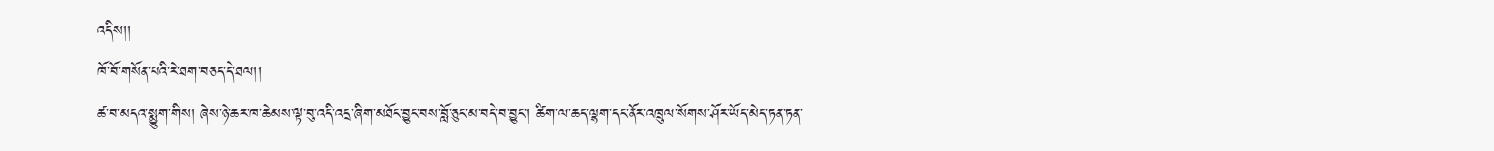འདིས།།
ཁོ་བོ་གསོན་པའི་རེ་ཐག་བཅད་དེ་ཐལ།།
ཚ་བ་མདའ་སྨྱུག་གིས། ཞེས་ཉེ་ཆར་ཁ་ཆེམས་ལྟ་བུ་འདི་འདྲ་ཞིག་མཐོང་བྱུང་བས་བློ་ཅུང་མ་བདེ་བ་བྱུང་། ཚིག་ལ་ཆད་ལྷག་དང་ནོར་འཁྲུལ་སོགས་ཤོར་ཡོད་མེད་ཏན་ཏན་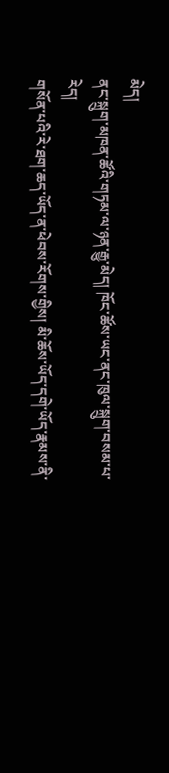མེད།
ནང་སྐྲུག་མཁན་ཚོའི་གཏམ་ལ་ཉན་རྒྱུ་མེད། ཁོང་ཚོས་ཡང་ནང་ཁུལ་སྐྲུག་བསམ་པ་རེད།
གསོན་པའི་རེ་ཐག་ཆད་ཡོད་ན་ཕེབས་རོགས་གྱིས། མི་ཆོས་ཡོད་དགེ་ཡོད་རྣམས་ནི་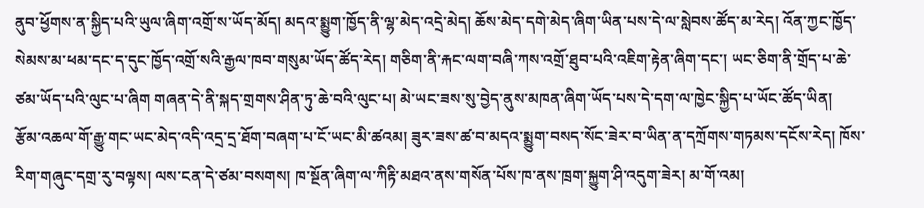ནུབ་ཕྱོགས་ན་སྐྱིད་པའི་ཡུལ་ཞིག་འགྲོ་ས་ཡོད་མོད། མདའ་སྨྱུག་ཁྱོད་ནི་ལྷ་མེད་འདྲེ་མེད། ཆོས་མེད་དགེ་མེད་ཞིག་ཡིན་པས་དེ་ལ་སླེབས་ཚོད་མ་རེད། འོན་ཀྱང་ཁྱོད་སེམས་མ་ཕམ་དང་ད་དུང་ཁྱོད་འགྲོ་སའི་རྒྱལ་ཁབ་གསུམ་ཡོད་ཚོད་རེད། གཅིག་ནི་རྐང་ལག་བཞི་ཀས་འགྲོ་ཐུབ་པའི་འཇིག་རྟེན་ཞིག་དང་། ཡང་ཅིག་ནི་གྲོད་པ་ཆེ་ཙམ་ཡོད་པའི་ལུང་པ་ཞིག གཞན་དེ་ནི་སྐད་གྲགས་ཤིན་ཏུ་ཆེ་བའི་ལུང་པ། མེ་ཡང་ཟས་སུ་བྱེད་ནུས་མཁན་ཞིག་ཡོད་པས་དེ་དག་ལ་ཁྱེང་སྐྱིད་པ་ཡོང་ཚོད་ཡིན།
རྩོམ་འཆལ་གོ་རྒྱུ་གང་ཡང་མེད་འདི་འདྲ་དྲ་ཐོག་བཞག་པ་ངོ་ཡང་མི་ཚའམ། ཟུར་ཟས་ཚ་བ་མདའ་སྨྱུག་བསད་སོང་ཟེར་བ་ཡིན་ན་དཀྲོགས་གཏམས་དངོས་རེད། ཁོས་རིག་གཞུང་དགྲ་རུ་བལྟས། ལས་ངན་དེ་ཙམ་བསགས། ཁ་སྔོན་ཞིག་ལ་ཀིརྟི་མཐའ་ནས་གསོན་པོས་ཁ་ནས་ཁྲག་སྐྱུག་ཤི་འདུག་ཟེར། མ་གོ་འམ།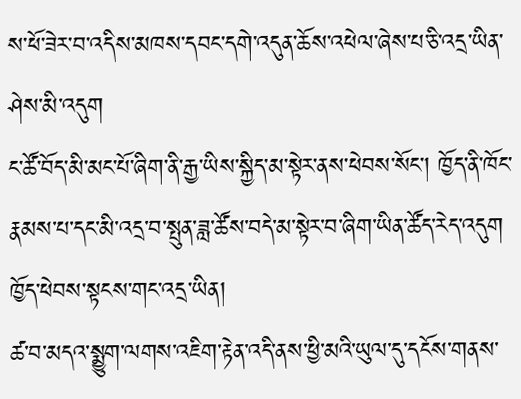ས་ཕོ་ཟེར་བ་འདིས་མཁས་དབང་དགེ་འདུན་ཆོས་འཕེལ་ཞེས་པ་ཅི་འདྲ་ཡིན་ཤེས་མི་འདུག
ང་ཚོ་བོད་མི་མང་པོ་ཞིག་ནི་རྒྱ་ཡིས་སྐྱིད་མ་སྟེར་ནས་ཕེབས་སོང་། ཁྱོད་ནི་ཁོང་རྣམས་པ་དང་མི་འདྲ་བ་སྤུན་ཟླ་ཚོས་བདེ་མ་སྟེར་བ་ཞིག་ཡིན་ཚོད་རེད་འདུག ཁྱོད་ཕེབས་སྟངས་གང་འདྲ་ཡིན།
ཚ་བ་མདའ་སྨྱུག་ལགས་འཇིག་རྟེན་འདི་ནས་ཕྱི་མའི་ཡུལ་དུ་དངོས་གནས་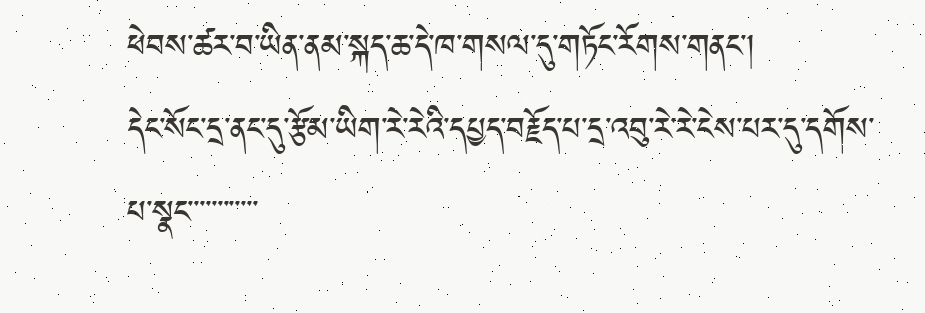ཕེབས་ཚར་བ་ཡིན་ནམ་སྐད་ཆ་དེ་ཁ་གསལ་དུ་གཏོང་རོགས་གནང་།
དེང་སོང་དྲ་ནང་དུ་རྩོམ་ཡིག་རེ་རེའི་དཔྱད་བརྗོད་པ་དྲ་འབུ་རེ་རེ་ངེས་པར་དུ་དགོས་པ་སྣང་་་་་་་་་་་་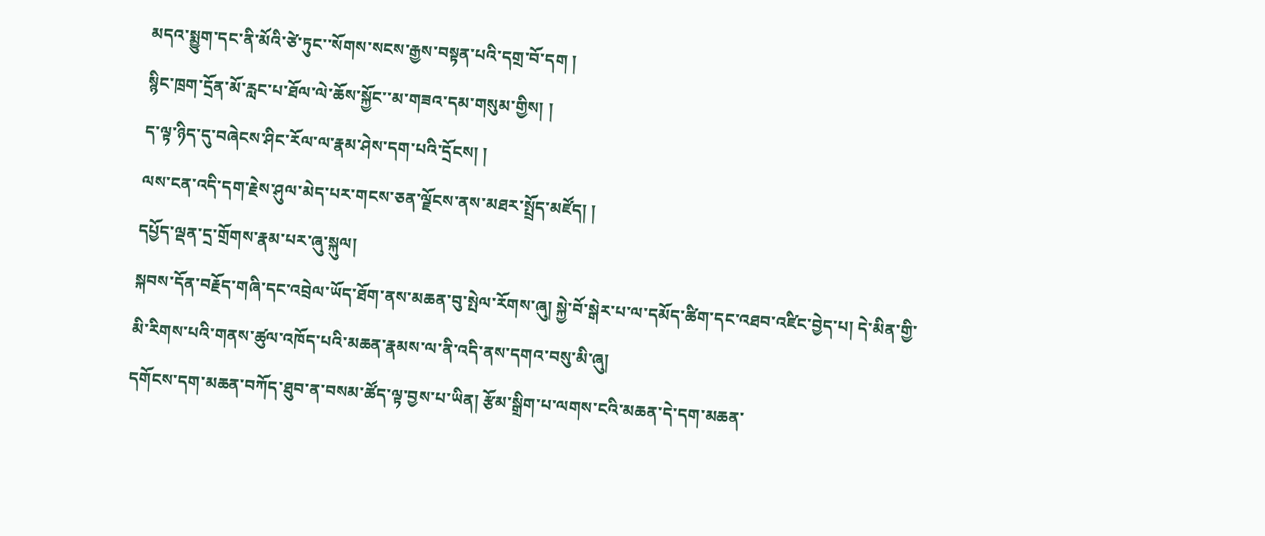མདའ་སྨྱུག་དང་ནི་མོའི་ཙེ་ཏུང་་སོགས་སངས་རྒྱས་བསྟན་པའི་དགྲ་བོ་དག །
སྙིང་ཁྲག་དྲོན་མོ་རླང་པ་ཐོལ་ལེ་ཆོས་སྐྱོང་་མ་གཟའ་དམ་གསུམ་གྱིས། །
ད་ལྟ་ཉིད་དུ་བཞེངས་ཤིང་རོལ་ལ་རྣམ་ཤེས་དག་པའི་དྲོངས། །
ལས་ངན་འདི་དག་རྗེས་ཤུལ་མེད་པར་གངས་ཅན་ལྗོངས་ནས་མཐར་སྤྲོད་མཛོད། །
དཔྱོད་ལྡན་དྲ་གྲོགས་རྣམ་པར་ཞུ་སྐུལ།
སྐབས་དོན་བརྗོད་གཞི་དང་འབྲེལ་ཡོད་ཐོག་ནས་མཆན་བུ་སྤེལ་རོགས་ཞུ། སྐྱེ་བོ་སྒེར་པ་ལ་དམོད་ཚིག་དང་འཐབ་འཛིང་བྱེད་པ། དེ་མིན་གྱི་མི་རིགས་པའི་གནས་ཚུལ་འཁོད་པའི་མཆན་རྣམས་ལ་ནི་འདི་ནས་དགའ་བསུ་མི་ཞུ།
དགོངས་དག་མཆན་བཀོད་ཐུབ་ན་བསམ་ཚོད་ལྟ་བྱས་པ་ཡིན། རྩོམ་སྒྲིག་པ་ལགས་ངའི་མཆན་དེ་དག་མཆན་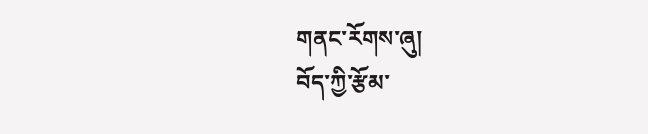གནང་རོགས་ཞུ།
བོད་ཀྱི་རྩོམ་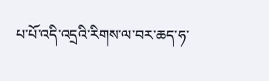པ་པོ་འདི་འདྲའི་རིགས་ལ་བར་ཆད་ཧ་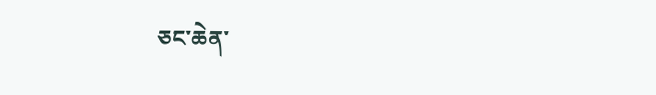ཅང་ཆེན་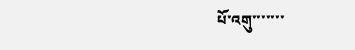པོ་འགུ་་་་་་་